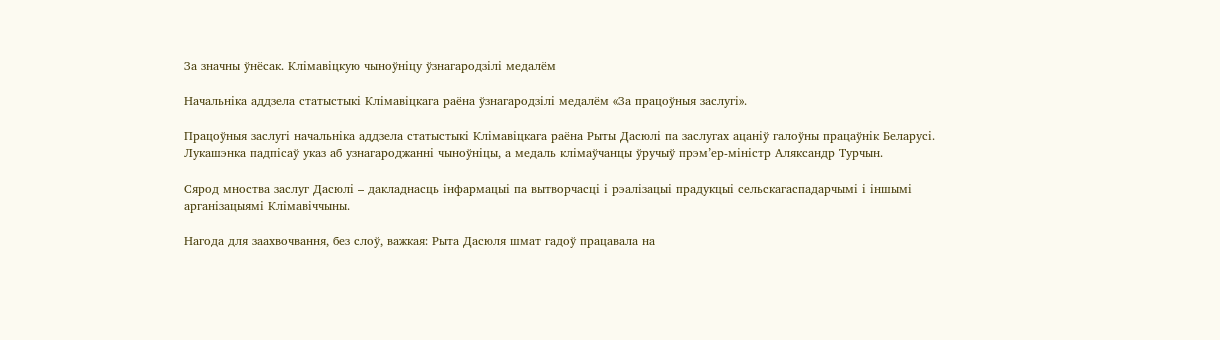За значны ўнёсак. Клімавіцкую чыноўніцу ўзнагародзілі медалём

Начальніка аддзела статыстыкі Клімавіцкага раёна ўзнагародзілі медалём «За працоўныя заслугі».

Працоўныя заслугі начальніка аддзела статыстыкі Клімавіцкага раёна Рыты Дасюлі па заслугах ацаніў галоўны працаўнік Беларусі. Лукашэнка падпісаў указ аб узнагароджанні чыноўніцы, а медаль клімаўчанцы ўручыў прэм’ер-міністр Аляксандр Турчын.

Сярод мноства заслуг Дасюлі – дакладнасць інфармацыі па вытворчасці і рэалізацыі прадукцыі сельскагаспадарчымі і іншымі арганізацыямі Клімавіччыны.

Нагода для заахвочвання, без слоў, важкая: Рыта Дасюля шмат гадоў працавала на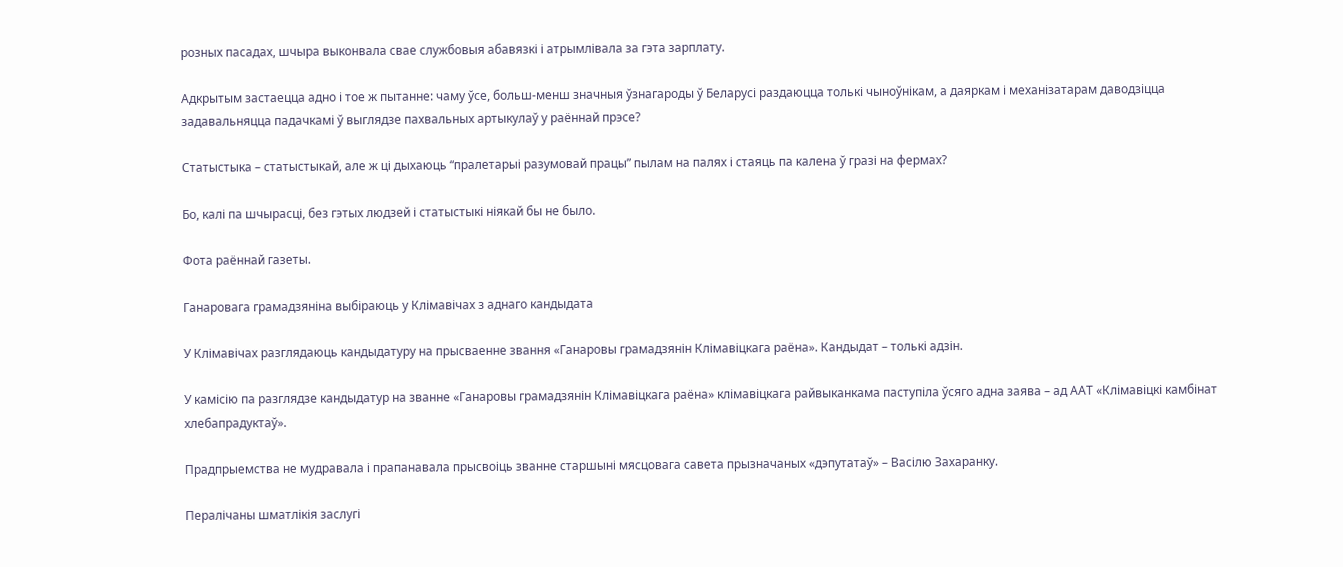розных пасадах, шчыра выконвала свае службовыя абавязкі і атрымлівала за гэта зарплату.

Адкрытым застаецца адно і тое ж пытанне: чаму ўсе, больш-менш значныя ўзнагароды ў Беларусі раздаюцца толькі чыноўнікам, а даяркам і механізатарам даводзіцца задавальняцца падачкамі ў выглядзе пахвальных артыкулаў у раённай прэсе?

Статыстыка – статыстыкай, але ж ці дыхаюць “пралетарыі разумовай працы” пылам на палях і стаяць па калена ў гразі на фермах?

Бо, калі па шчырасці, без гэтых людзей і статыстыкі ніякай бы не было.

Фота раённай газеты.

Ганаровага грамадзяніна выбіраюць у Клімавічах з аднаго кандыдата

У Клімавічах разглядаюць кандыдатуру на прысваенне звання «Ганаровы грамадзянін Клімавіцкага раёна». Кандыдат – толькі адзін.

У камісію па разглядзе кандыдатур на званне «Ганаровы грамадзянін Клімавіцкага раёна» клімавіцкага райвыканкама паступіла ўсяго адна заява – ад ААТ «Клімавіцкі камбінат хлебапрадуктаў».

Прадпрыемства не мудравала і прапанавала прысвоіць званне старшыні мясцовага савета прызначаных «дэпутатаў» – Васілю Захаранку.

Пералічаны шматлікія заслугі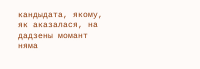кандыдата, якому, як аказалася, на дадзены момант няма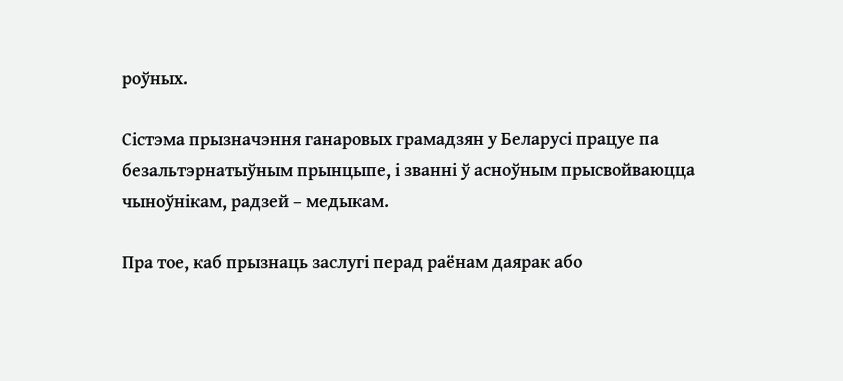роўных.

Сістэма прызначэння ганаровых грамадзян у Беларусі працуе па безальтэрнатыўным прынцыпе, і званні ў асноўным прысвойваюцца чыноўнікам, радзей – медыкам.

Пра тое, каб прызнаць заслугі перад раёнам даярак або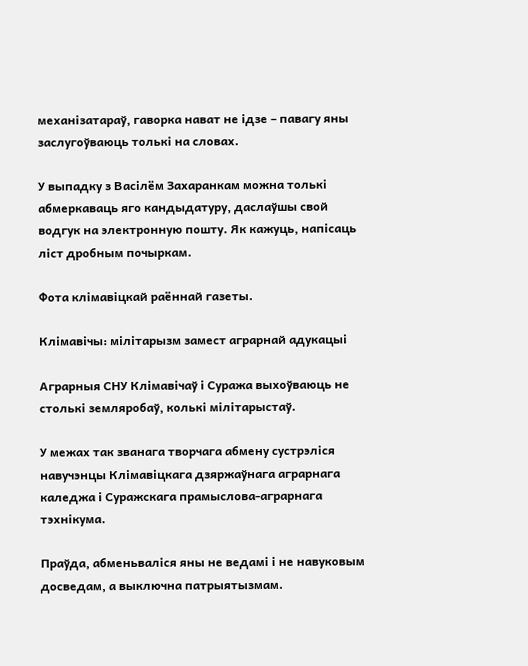механізатараў, гаворка нават не ідзе – павагу яны заслугоўваюць толькі на словах.

У выпадку з Васілём Захаранкам можна толькі абмеркаваць яго кандыдатуру, даслаўшы свой водгук на электронную пошту. Як кажуць, напісаць ліст дробным почыркам.

Фота клімавіцкай раённай газеты.

Клімавічы: мілітарызм замест аграрнай адукацыі

Аграрныя СНУ Клімавічаў і Суража выхоўваюць не столькі земляробаў, колькі мілітарыстаў.

У межах так званага творчага абмену сустрэліся навучэнцы Клімавіцкага дзяржаўнага аграрнага каледжа і Суражскага прамыслова-аграрнага тэхнікума.

Праўда, абменьваліся яны не ведамі і не навуковым досведам, а выключна патрыятызмам.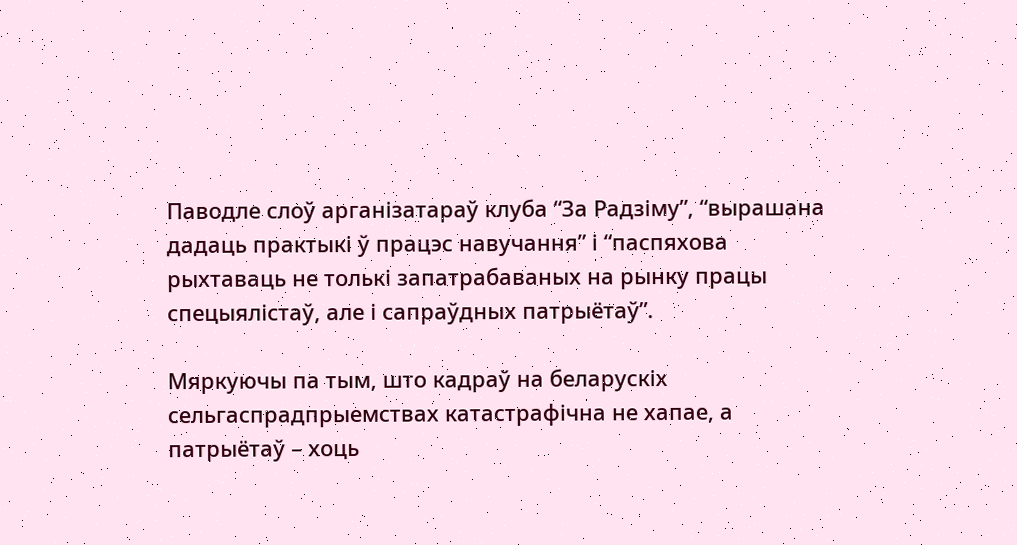Паводле слоў арганізатараў клуба “За Радзіму”, “вырашана дадаць практыкі ў працэс навучання” і “паспяхова рыхтаваць не толькі запатрабаваных на рынку працы спецыялістаў, але і сапраўдных патрыётаў”.

Мяркуючы па тым, што кадраў на беларускіх сельгаспрадпрыемствах катастрафічна не хапае, а патрыётаў – хоць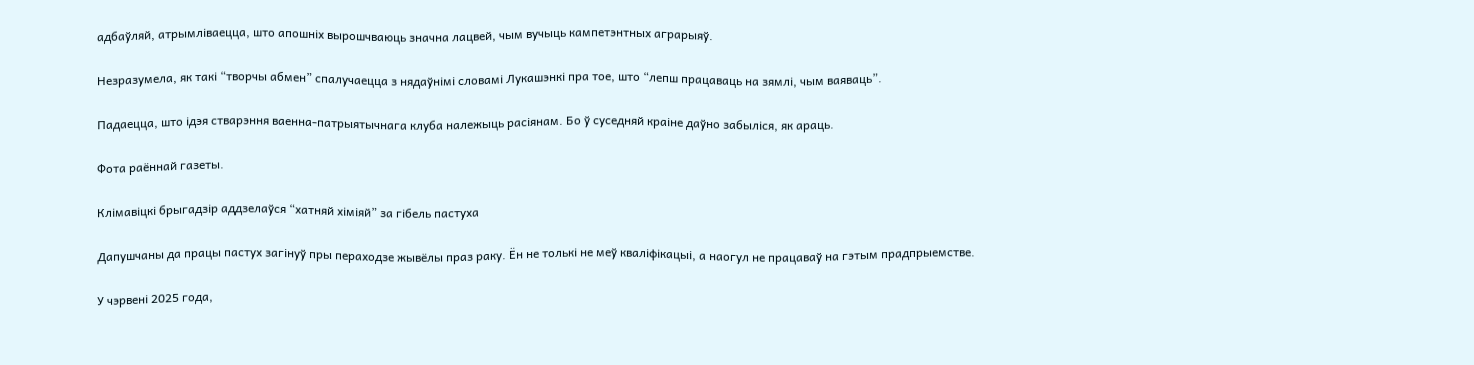адбаўляй, атрымліваецца, што апошніх вырошчваюць значна лацвей, чым вучыць кампетэнтных аграрыяў.

Незразумела, як такі “творчы абмен” спалучаецца з нядаўнімі словамі Лукашэнкі пра тое, што “лепш працаваць на зямлі, чым ваяваць”.

Падаецца, што ідэя стварэння ваенна-патрыятычнага клуба належыць расіянам. Бо ў суседняй краіне даўно забыліся, як араць.

Фота раённай газеты.

Клімавіцкі брыгадзір аддзелаўся “хатняй хіміяй” за гібель пастуха

Дапушчаны да працы пастух загінуў пры пераходзе жывёлы праз раку. Ён не толькі не меў кваліфікацыі, а наогул не працаваў на гэтым прадпрыемстве.

У чэрвені 2025 года,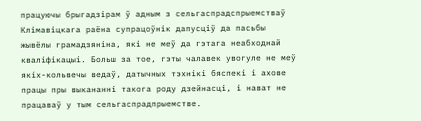працуючы брыгадзірам ў адным з сельгаспрадспрыемстваў Клімавіцкага раёна супрацоўнік дапусціў да пасьбы жывёлы грамадзяніна, які не меў да гэтага неабходнай кваліфікацыі. Больш за тое, гэты чалавек увогуле не меў якіх-кольвечы ведаў, датычных тэхнікі бяспекі і ахове працы пры выкананні такога роду дзейнасці, і нават не працаваў у тым сельгаспрадпрыемстве.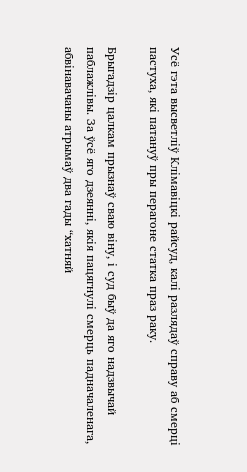Усё гэта высветліў Клімавіцкі райсуд, калі разлядаў справу аб смерці пастуха, які патануў пры перагоне статка праз раку.

Брыгадзір цалкам прызнаў сваю віну, і суд быў да яго надзвычай паблажлівы. За ўсё яго дзеянні, якія пацягнулі смерць падначаленага, абвінавачаны атрымаў два гады “хатняй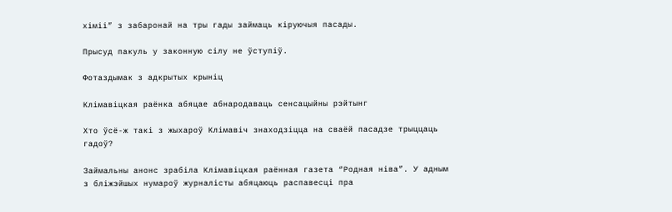хіміі” з забаронай на тры гады займаць кіруючыя пасады.

Прысуд пакуль у законную сілу не ўступіў.

Фотаздымак з адкрытых крыніц

Клімавіцкая раёнка абяцае абнародаваць сенсацыйны рэйтынг

Хто ўсё-ж такі з жыхароў Клімавіч знаходзіцца на сваёй пасадзе трыццаць гадоў?

Займальны анонс зрабіла Клімавіцкая раённая газета “Родная ніва”. У адным з бліжэйшых нумароў журналісты абяцаюць распавесці пра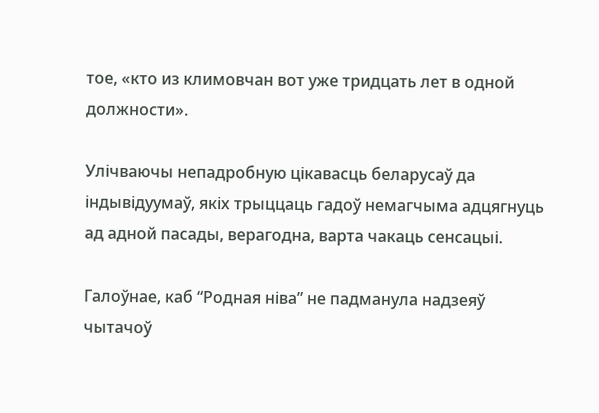тое, «кто из климовчан вот уже тридцать лет в одной должности».

Улічваючы непадробную цікавасць беларусаў да індывідуумаў, якіх трыццаць гадоў немагчыма адцягнуць ад адной пасады, верагодна, варта чакаць сенсацыі.

Галоўнае, каб “Родная ніва” не падманула надзеяў чытачоў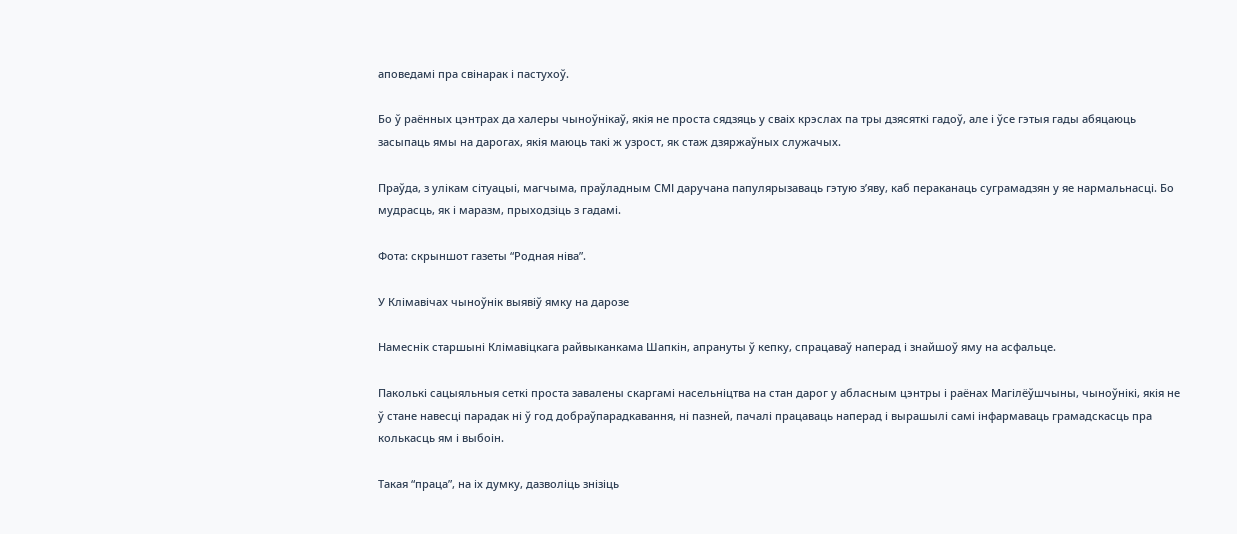аповедамі пра свінарак і пастухоў.

Бо ў раённых цэнтрах да халеры чыноўнікаў, якія не проста сядзяць у сваіх крэслах па тры дзясяткі гадоў, але і ўсе гэтыя гады абяцаюць засыпаць ямы на дарогах, якія маюць такі ж узрост, як стаж дзяржаўных служачых.

Праўда, з улікам сітуацыі, магчыма, праўладным СМІ даручана папулярызаваць гэтую з’яву, каб пераканаць суграмадзян у яе нармальнасці. Бо мудрасць, як і маразм, прыходзіць з гадамі.

Фота: скрыншот газеты “Родная ніва”.

У Клімавічах чыноўнік выявіў ямку на дарозе

Намеснік старшыні Клімавіцкага райвыканкама Шапкін, апрануты ў кепку, спрацаваў наперад і знайшоў яму на асфальце.

Паколькі сацыяльныя сеткі проста завалены скаргамі насельніцтва на стан дарог у абласным цэнтры і раёнах Магілёўшчыны, чыноўнікі, якія не ў стане навесці парадак ні ў год добраўпарадкавання, ні пазней, пачалі працаваць наперад і вырашылі самі інфармаваць грамадскасць пра колькасць ям і выбоін.

Такая “праца”, на іх думку, дазволіць знізіць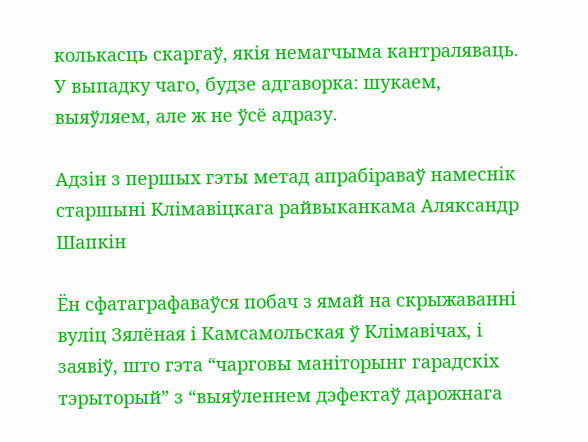колькасць скаргаў, якія немагчыма кантраляваць. У выпадку чаго, будзе адгаворка: шукаем, выяўляем, але ж не ўсё адразу.

Адзін з першых гэты метад апрабіраваў намеснік старшыні Клімавіцкага райвыканкама Аляксандр Шапкін

Ён сфатаграфаваўся побач з ямай на скрыжаванні вуліц Зялёная і Камсамольская ў Клімавічах, і заявіў, што гэта “чарговы маніторынг гарадскіх тэрыторый” з “выяўленнем дэфектаў дарожнага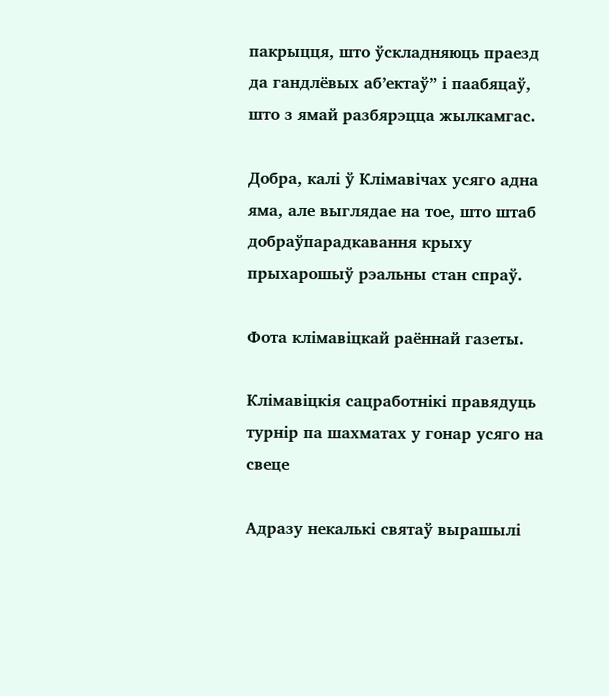пакрыцця, што ўскладняюць праезд да гандлёвых аб’ектаў” і паабяцаў, што з ямай разбярэцца жылкамгас.

Добра, калі ў Клімавічах усяго адна яма, але выглядае на тое, што штаб добраўпарадкавання крыху прыхарошыў рэальны стан спраў.

Фота клімавіцкай раённай газеты.

Клімавіцкія сацработнікі правядуць турнір па шахматах у гонар усяго на свеце

Адразу некалькі святаў вырашылі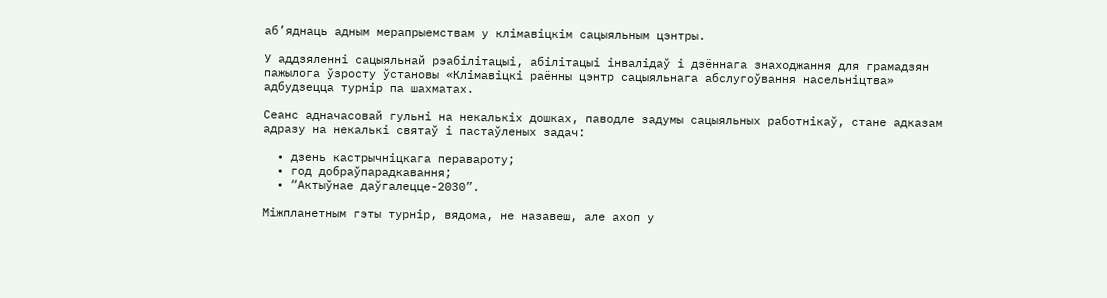аб’яднаць адным мерапрыемствам у клімавіцкім сацыяльным цэнтры.

У аддзяленні сацыяльнай рэабілітацыі, абілітацыі інвалідаў і дзённага знаходжання для грамадзян пажылога ўзросту ўстановы «Клімавіцкі раённы цэнтр сацыяльнага абслугоўвання насельніцтва» адбудзецца турнір па шахматах.

Сеанс адначасовай гульні на некалькіх дошках, паводле задумы сацыяльных работнікаў, стане адказам адразу на некалькі святаў і пастаўленых задач:

  • дзень кастрычніцкага перавароту;
  • год добраўпарадкавання;
  • “Актыўнае даўгалецце-2030”.

Міжпланетным гэты турнір, вядома, не назавеш, але ахоп у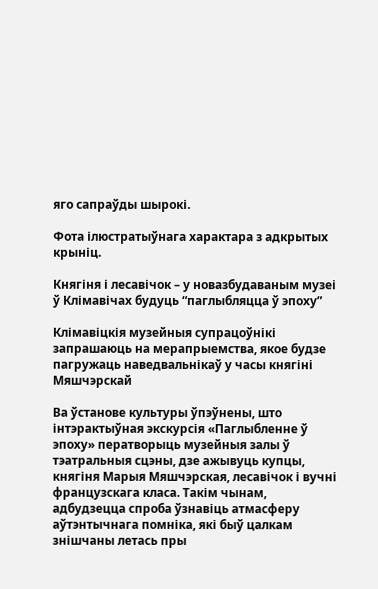яго сапраўды шырокі.

Фота ілюстратыўнага характара з адкрытых крыніц.

Княгіня і лесавічок – у новазбудаваным музеі ў Клімавічах будуць “паглыбляцца ў эпоху”

Клімавіцкія музейныя супрацоўнікі запрашаюць на мерапрыемства, якое будзе пагружаць наведвальнікаў у часы княгіні Мяшчэрскай

Ва ўстанове культуры ўпэўнены, што інтэрактыўная экскурсія «Паглыбленне ў эпоху» ператворыць музейныя залы ў тэатральныя сцэны, дзе ажывуць купцы, княгіня Марыя Мяшчэрская, лесавічок і вучні французскага класа. Такім чынам, адбудзецца спроба ўзнавіць атмасферу аўтэнтычнага помніка, які быў цалкам знішчаны летась пры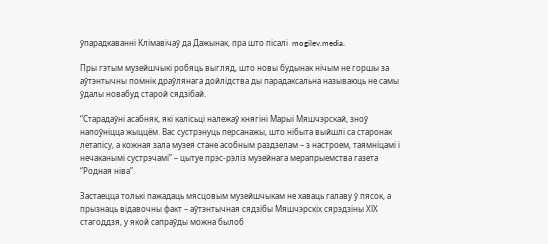ўпарадкаванні Клімавічаў да Дажынак, пра што пісалі  mogilev.media.

Пры гэтым музейшчыкі робяць выгляд, што новы будынак нічым не горшы за аўтэнтычны помнік драўлянага дойлідства ды парадаксальна называюць не самы ўдалы новабуд старой сядзібай.

“Старадаўні асабняк, які калісьці належаў княгіні Марыі Мяшчэрскай, зноў напоўніцца жыццём. Вас сустрэнуць персанажы, што нібыта выйшлі са старонак летапісу, а кожная зала музея стане асобным раздзелам – з настроем, таямніцамі і нечаканымі сустрэчамі” – цытуе прэс-рэліз музейнага мерапрыемства газета “Родная ніва”.

Застаецца толькі пажадаць мясцовым музейшчыкам не хаваць галаву ў пясок, а прызнаць відавочны факт – аўтэнтычная сядзібы Мяшчэрскіх сярэдзіны ХІХ стагоддзя, у якой сапраўды можна былоб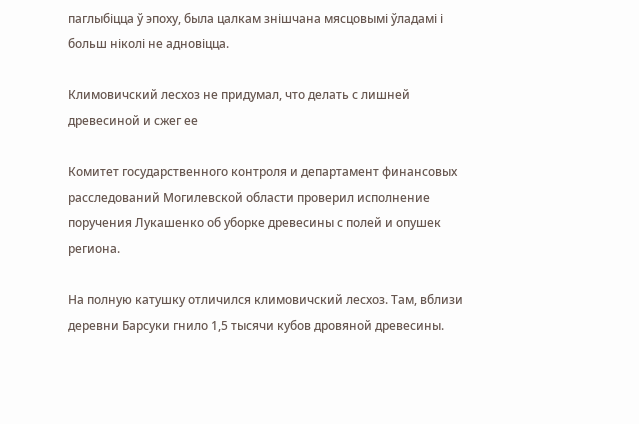паглыбіцца ў эпоху, была цалкам знішчана мясцовымі ўладамі і больш ніколі не адновіцца.

Климовичский лесхоз не придумал, что делать с лишней древесиной и сжег ее

Комитет государственного контроля и департамент финансовых расследований Могилевской области проверил исполнение поручения Лукашенко об уборке древесины с полей и опушек региона.

На полную катушку отличился климовичский лесхоз. Там, вблизи деревни Барсуки гнило 1,5 тысячи кубов дровяной древесины.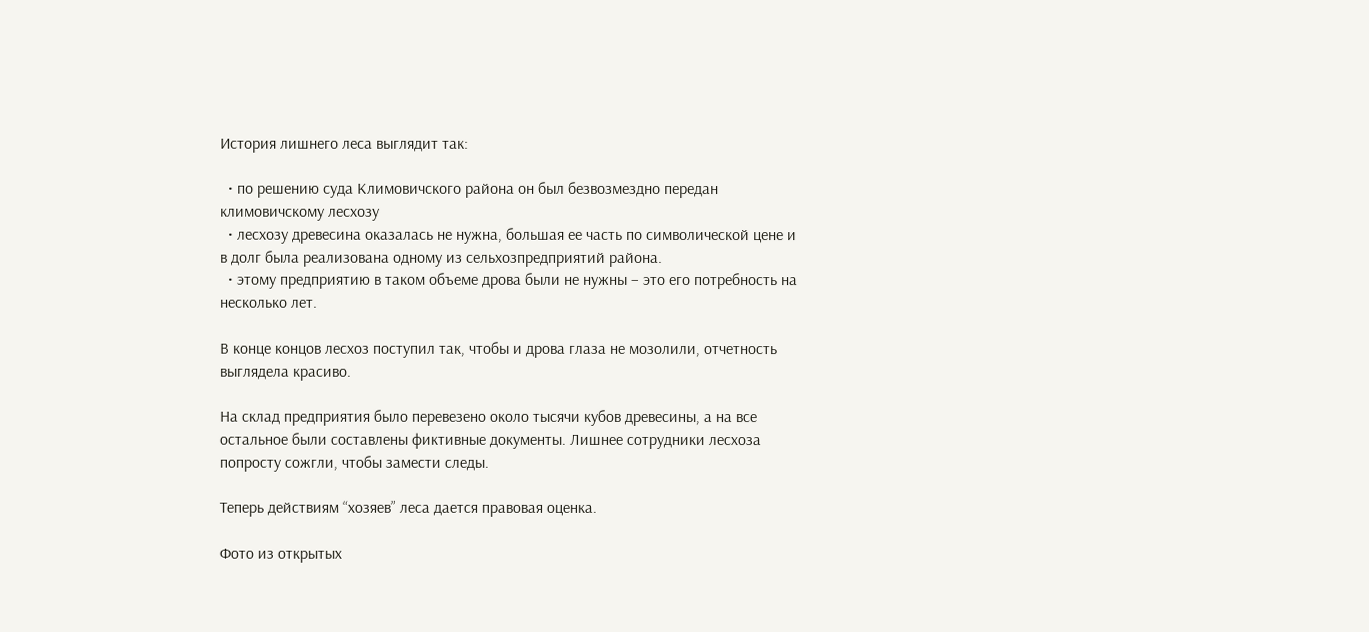История лишнего леса выглядит так:

  • по решению суда Климовичского района он был безвозмездно передан климовичскому лесхозу
  • лесхозу древесина оказалась не нужна, большая ее часть по символической цене и в долг была реализована одному из сельхозпредприятий района.
  • этому предприятию в таком объеме дрова были не нужны – это его потребность на несколько лет.

В конце концов лесхоз поступил так, чтобы и дрова глаза не мозолили, отчетность выглядела красиво.

На склад предприятия было перевезено около тысячи кубов древесины, а на все остальное были составлены фиктивные документы. Лишнее сотрудники лесхоза попросту сожгли, чтобы замести следы.

Теперь действиям “хозяев” леса дается правовая оценка.

Фото из открытых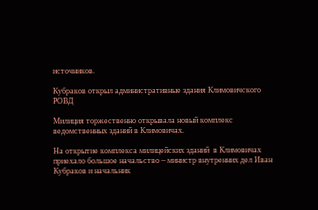источников.

Кубраков открыл административные здания Климовичского РОВД

Милиция торжественно открывала новый комплекс ведомственных зданий в Климовичах.

На открытие комплекса милицейских зданий  в Климовичах приехало большое начальство – министр внутренних дел Иван Кубраков и начальник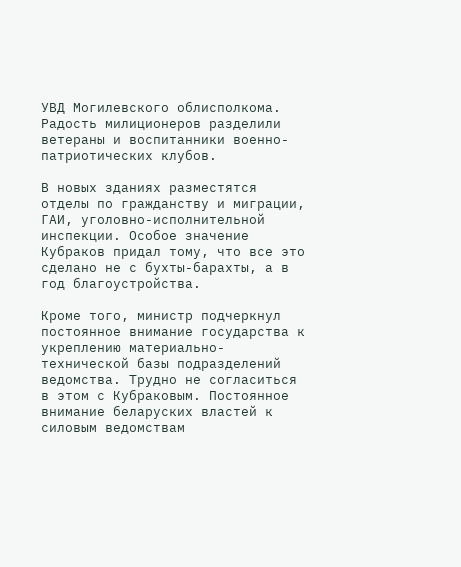УВД Могилевского облисполкома. Радость милиционеров разделили ветераны и воспитанники военно-патриотических клубов.

В новых зданиях разместятся отделы по гражданству и миграции, ГАИ, уголовно-исполнительной инспекции. Особое значение Кубраков придал тому, что все это сделано не с бухты-барахты, а в год благоустройства.

Кроме того, министр подчеркнул постоянное внимание государства к укреплению материально-технической базы подразделений ведомства. Трудно не согласиться в этом с Кубраковым. Постоянное внимание беларуских властей к силовым ведомствам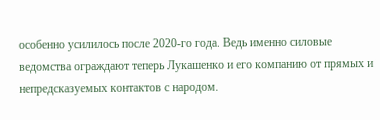особенно усилилось после 2020-го года. Ведь именно силовые ведомства ограждают теперь Лукашенко и его компанию от прямых и непредсказуемых контактов с народом.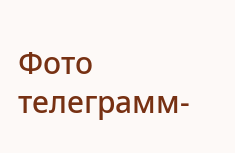Фото телеграмм-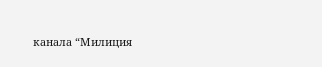канала “Милиция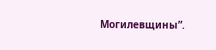Могилевщины”.